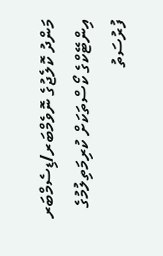މަންދު ކޮލެޖުގެ ނޮވެމްބަރ/ޑިސެމްބަރ އިންޓޭކްގެ ކޯސްތަކަށް ކުރިމަތިލުމުގެ ފުރުސަތު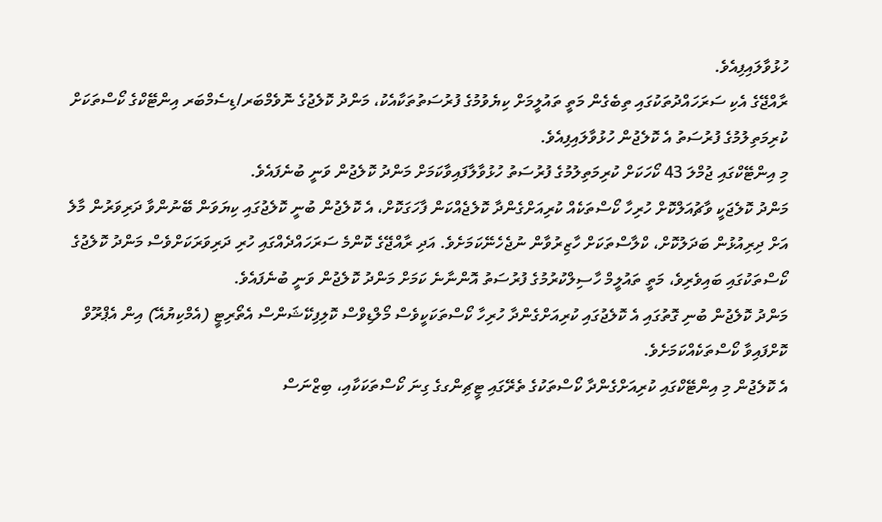ހުޅުވާލައިފިއެވެ.
ރާއްޖޭގެ އެކި ސަރަހައްދުތަކުގައި ތިބެގެން މަތީ ތައުލީމަށް ކިޔެވުމުގެ ފުރުސަތުތަކާއެކު، މަންދު ކޮލެޖުގެ ނޮވެމްބަރ/ޑިސެމްބަރ އިންޓޭކްގެ ކޯސްތަކަށް ކުރިމަތިލުމުގެ ފުރުސަތު އެ ކޮލެޖުން ހުޅުވާލައިފިއެވެ.
މި އިންޓޭކްގައި ޖުމްލަ 43 ކޯހަކަށް ކުރިމަތިލުމުގެ ފުރުސަތު ހުޅުވާލާފައިވާކަމަށް މަންދު ކޮލެޖުން ވަނީ ބުނެފައެވެ.
މަންދު ކޮލެޖަކީ ވާޗުއަލްކޮށް ހުރިހާ ކޯސްތަކެއް ކުރިއަށްގެންދާ ކޮލެޖެއްކަން ފާހަގަކޮށް، އެ ކޮލެޖުން ބުނީ ކޮލެޖުގައި ކިޔަވަން ބޭނުންވާ ދަރިވަރުން މާލެ އަށް ދިރިއުޅުން ބަދަލުކޮށް، ކްލާސްތަކަށް ހާޒިރުވާން ނުޖެހެނޭކަމަށެވެ. އަދި ރާއްޖޭގެ ކޮންމެ ސަރަހައްދެއްގައި ހުރި ދަރިވަރަކަށްވެސް މަންދު ކޮލެޖުގެ ކޯސްތަކުގައި ބައިވެރިވެ، މަތީ ތައުލީމް ހާސިލްކުރުމުގެ ފުރުސަތު އޮންނާނެ ކަމަށް މަންދު ކޮލެޖުން ވަނީ ބުނެފައެވެ.
މަންދު ކޮލެޖުން ބުނި ގޮތުގައި އެ ކޮލެޖުގައި ކުރިއަށްގެންދާ ހުރިހާ ކޯސްތަކަކީވެސް މޯލްޑިވްސް ކޮލިފިކޭޝަންސް އެތޯރިޓީ (އެމްކިޔުއޭ) އިން އެޕްރޫވް ކޮށްފައިވާ ކޯސްތަކެއްކަމަށެވެ.
އެ ކޮލެޖުން މި އިންޓޭކްގައި ކުރިއަށްގެންދާ ކޯސްތަކުގެ ތެރޭގައި ޓީޗިންގގެ ގިނަ ކޯސްތަކަކާއި، ބިޒްނަސް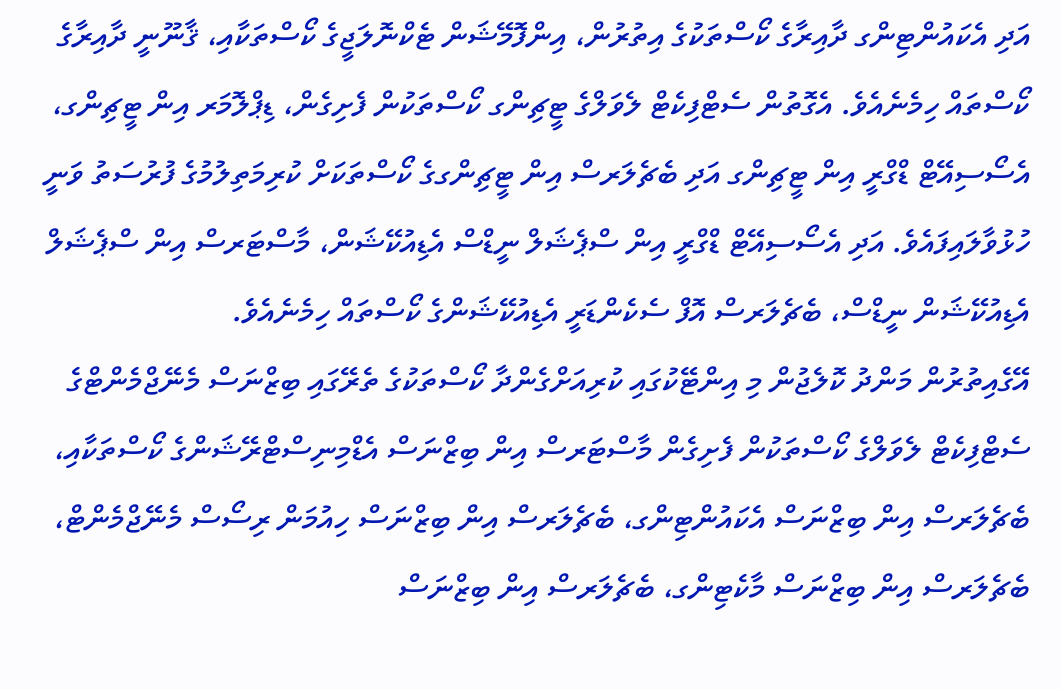އަދި އެކައުންޓިންގ ދާއިރާގެ ކޯސްތަކުގެ އިތުރުން، އިންފޮމޭޝަން ޓެކްނޮލަޖީގެ ކޯސްތަކާއި، ޤާނޫނީ ދާއިރާގެ ކޯސްތައް ހިމެނެއެވެ. އެގޮތުން ސެޓްފިކެޓް ލެވަލްގެ ޓީޗިންގ ކޯސްތަކުން ފެށިގެން، ޑިޕްލޮމަރ އިން ޓީޗިންގ، އެސޯސިއޭޓް ޑްގްރީ އިން ޓީޗިންގ އަދި ބެޗެލަރސް އިން ޓީޗިންގގެ ކޯސްތަކަށް ކުރިމަތިލުމުގެ ފުރުސަތު ވަނީ ހުޅުވާލައިފައެވެ. އަދި އެސޯސިއޭޓް ޑްގްރީ އިން ސްޕެޝަލް ނީޑްސް އެޑިއުކޭޝަން، މާސްޓަރސް އިން ސްޕެޝަލް އެޑިއުކޭޝަން ނީޑްސް، ބެޗެލަރސް އޮފް ސެކެންޑަރީ އެޑިއުކޭޝަންގެ ކޯސްތައް ހިމެނެއެވެ.
އޭގެއިތުރުން މަންދު ކޮލެޖުން މި އިންޓޭކުގައި ކުރިއަށްގެންދާ ކޯސްތަކުގެ ތެރޭގައި ބިޒްނަސް މެނޭޖްމެންޓްގެ ސެޓްފިކެޓް ލެވަލްގެ ކޯސްތަކުން ފެށިގެން މާސްޓަރސް އިން ބިޒްނަސް އެޑްމިނިސްޓްރޭޝަންގެ ކޯސްތަކާއި، ބެޗެލަރސް އިން ބިޒްނަސް އެކައުންޓިންގ، ބެޗެލަރސް އިން ބިޒްނަސް ހިއުމަން ރިސޯސް މެނޭޖްމެންޓް، ބެޗެލަރސް އިން ބިޒްނަސް މާކެޓިންގ، ބެޗެލަރސް އިން ބިޒްނަސް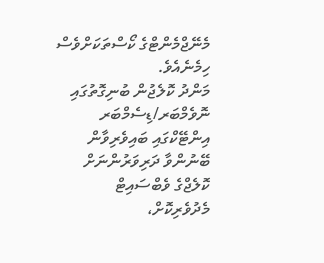މެނޭޖްމެންޓްގެ ކޯސްތަކަށްވެސް ހިމެނެއެވެ.
މަންދު ކޮލެޖުން ބުނިގޮތުގައި ނޮވެމްބަރ/ޑިސެމްބަރ އިންޓޭކްގައި ބައިވެރިވާން ބޭނުންވާ ދަރިވަރުންނަށް ކޮލެޖްގެ ވެބްސައިޓް މެދުވެރިކޮށް،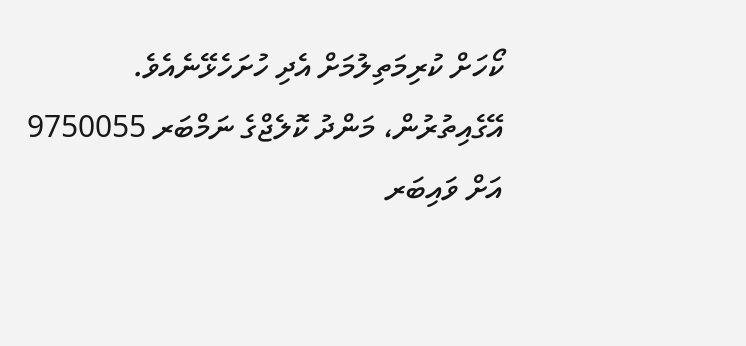ކޯހަށް ކުރިމަތިލުމަށް އެދި ހުށަހެޅޭނެއެވެ. އޭގެއިތުރުން، މަންދު ކޮލެޖްގެ ނަމްބަރ 9750055 އަށް ވައިބަރ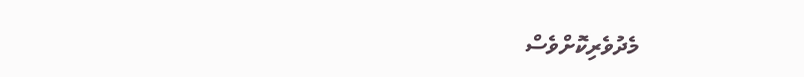މެދުވެރިކޮށްވެސް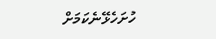ހުށަހެޅޭނެކަމަށް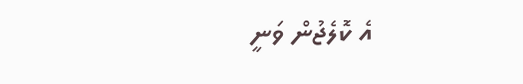އެ ކޮލެޖުން ވަނީ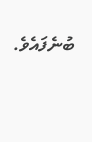ބުނެފައެވެ.